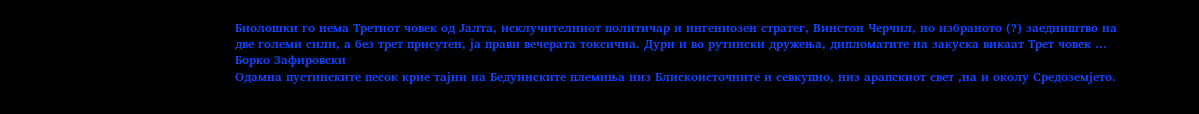Биолошки го нема Третиот човек од Јалта, исклучителниот политичар и ингениозен стратег, Винстон Черчил, но избраното (?) заедништво на две големи сили, а без трет присутен, ја прави вечерата токсична. Дури и во рутински дружења, дипломатите на закуска викаат Трет човек …
Борко Зафировски
Одамна пустинските песок крие тајни на Бедуинските племиња низ Блискоисточните и севкупно, низ арапскиот свет ,на и околу Средоземјето.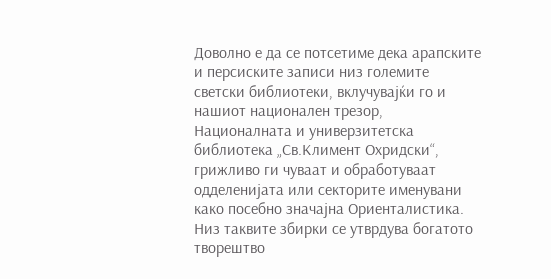Доволно е да се потсетиме дека арапските и персиските записи низ големите светски библиотеки, вклучувајќи го и нашиот национален трезор, Националната и универзитетска библиотека „Св.Климент Охридски“, грижливо ги чуваат и обработуваат одделенијата или секторите именувани како посебно значајна Ориенталистика.
Низ таквите збирки се утврдува богатото творештво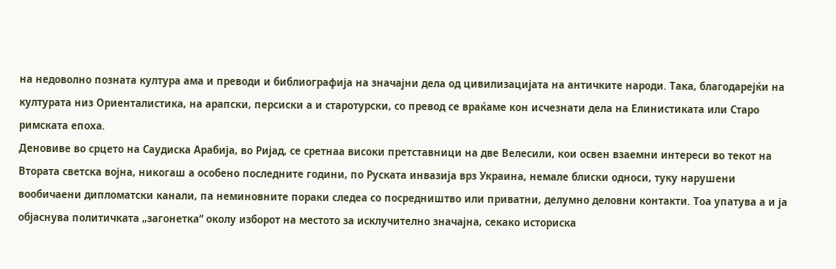на недоволно позната култура ама и преводи и библиографија на значајни дела од цивилизацијата на античките народи. Така, благодарејќи на културата низ Ориенталистика, на арапски, персиски а и старотурски, со превод се враќаме кон исчезнати дела на Елинистиката или Старо римската епоха.
Деновиве во срцето на Саудиска Арабија, во Ријад, се сретнаа високи претставници на две Велесили, кои освен взаемни интереси во текот на Втората светска војна, никогаш а особено последните години, по Руската инвазија врз Украина, немале блиски односи, туку нарушени вообичаени дипломатски канали, па неминовните пораки следеа со посредништво или приватни, делумно деловни контакти. Тоа упатува а и ја објаснува политичката „загонетка“ околу изборот на местото за исклучително значајна, секако историска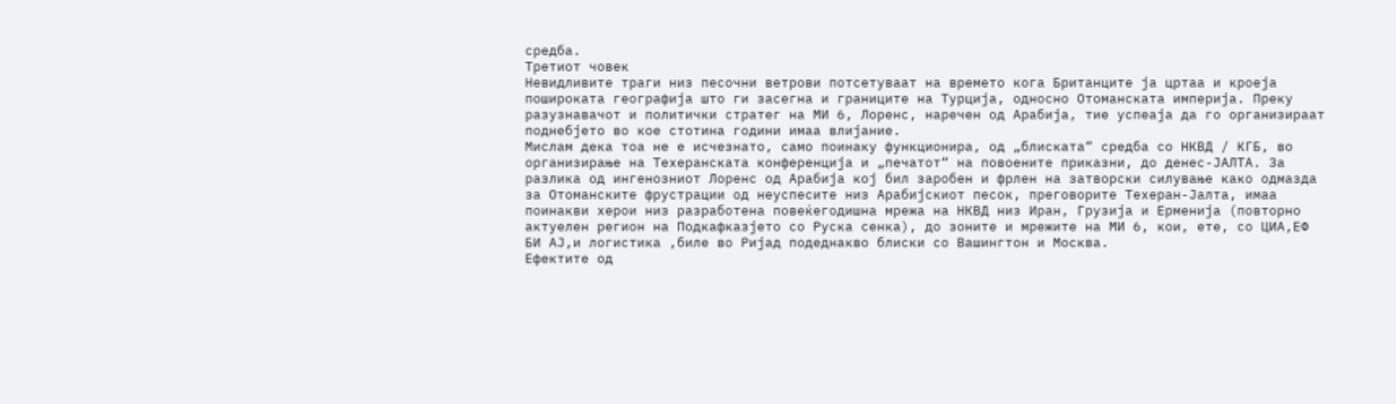средба.
Третиот човек
Невидливите траги низ песочни ветрови потсетуваат на времето кога Британците ја цртаа и кроеја пошироката географија што ги засегна и границите на Турција, односно Отоманската империја. Преку разузнавачот и политички стратег на МИ 6, Лоренс, наречен од Арабија, тие успеаја да го организираат поднебјето во кое стотина години имаа влијание.
Мислам дека тоа не е исчезнато, само поинаку функционира, од „блиската“ средба со НКВД / КГБ, во организирање на Техеранската конференција и „печатот“ на повоените приказни, до денес-ЈАЛТА. За разлика од ингенозниот Лоренс од Арабија кој бил заробен и фрлен на затворски силување како одмазда за Отоманските фрустрации од неуспесите низ Арабијскиот песок, преговорите Техеран-Јалта, имаа поинакви херои низ разработена повеќегодишна мрежа на НКВД низ Иран, Грузија и Ерменија (повторно актуелен регион на Подкафказјето со Руска сенка), до зоните и мрежите на МИ 6, кои, ете, со ЦИА,ЕФ БИ АЈ,и логистика ,биле во Ријад подеднакво блиски со Вашингтон и Москва.
Ефектите од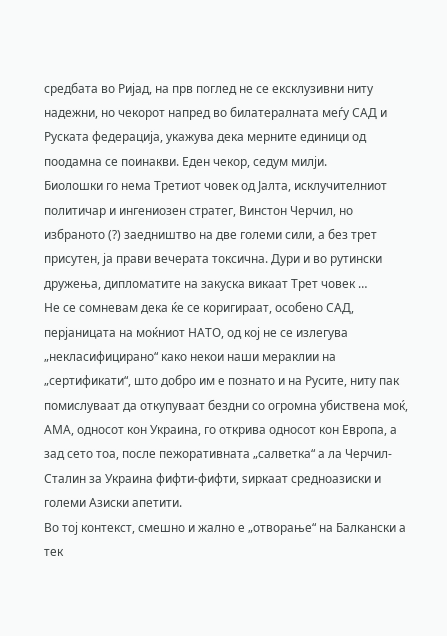средбата во Ријад, на прв поглед не се ексклузивни ниту надежни, но чекорот напред во билатералната меѓу САД и Руската федерација, укажува дека мерните единици од поодамна се поинакви. Еден чекор, седум милји.
Биолошки го нема Третиот човек од Јалта, исклучителниот политичар и ингениозен стратег, Винстон Черчил, но избраното (?) заедништво на две големи сили, а без трет присутен, ја прави вечерата токсична. Дури и во рутински дружења, дипломатите на закуска викаат Трет човек …
Не се сомневам дека ќе се коригираат, особено САД, перјаницата на моќниот НАТО, од кој не се излегува „некласифицирано“ како некои наши мераклии на „сертификати“, што добро им е познато и на Русите, ниту пак помислуваат да откупуваат бездни со огромна убиствена моќ, АМА, односот кон Украина, го открива односот кон Европа, а зад сето тоа, после пежоративната „салветка“ а ла Черчил-Сталин за Украина фифти-фифти, ѕиркаат средноазиски и големи Азиски апетити.
Во тој контекст, смешно и жално е „отворање“ на Балкански а тек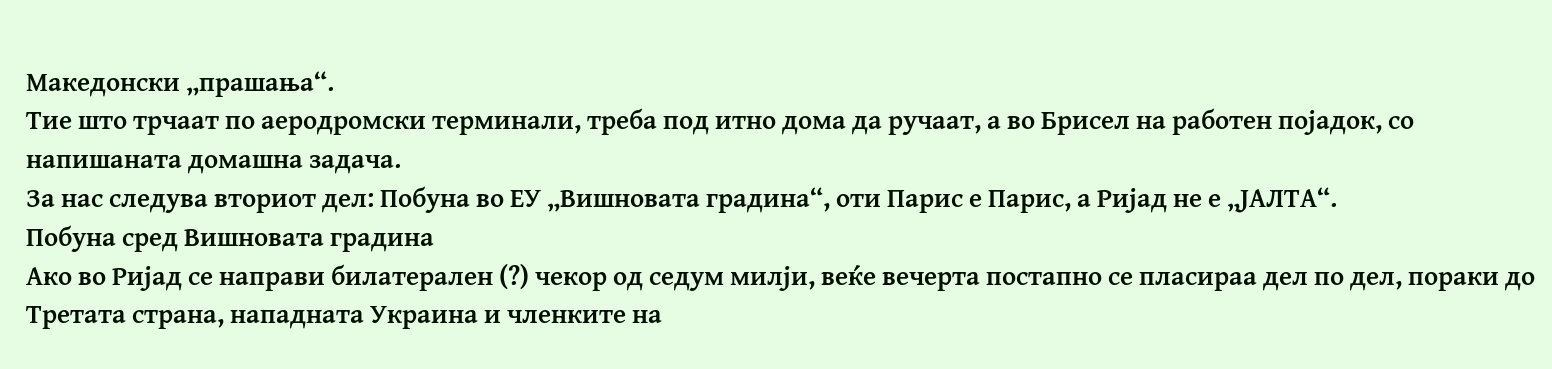Македонски „прашања“.
Тие што трчаат по аеродромски терминали, треба под итно дома да ручаат, а во Брисел на работен појадок, со напишаната домашна задача.
За нас следува вториот дел: Побуна во ЕУ „Вишновата градина“, оти Парис е Парис, а Ријад не е „ЈАЛТА“.
Побуна сред Вишновата градина
Ако во Ријад се направи билатерален (?) чекор од седум милји, веќе вечерта постапно се пласираа дел по дел, пораки до Третата страна, нападната Украина и членките на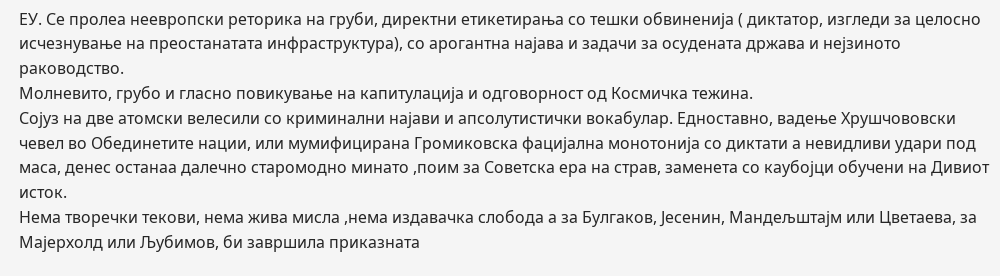ЕУ. Се пролеа неевропски реторика на груби, директни етикетирања со тешки обвиненија ( диктатор, изгледи за целосно исчезнување на преостанатата инфраструктура), со арогантна најава и задачи за осудената држава и нејзиното раководство.
Молневито, грубо и гласно повикување на капитулација и одговорност од Космичка тежина.
Сојуз на две атомски велесили со криминални најави и апсолутистички вокабулар. Едноставно, вадење Хрушчововски чевел во Обединетите нации, или мумифицирана Громиковска фацијална монотонија со диктати а невидливи удари под маса, денес останаа далечно старомодно минато ,поим за Советска ера на страв, заменета со каубојци обучени на Дивиот исток.
Нема творечки текови, нема жива мисла ,нема издавачка слобода а за Булгаков, Јесенин, Мандељштајм или Цветаева, за Мајерхолд или Љубимов, би завршила приказната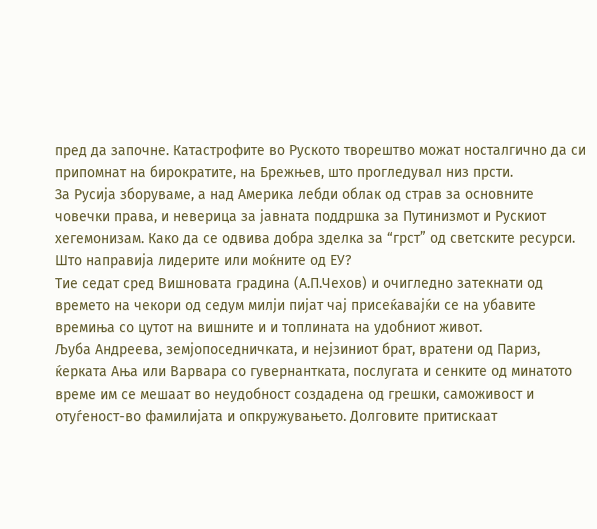пред да започне. Катастрофите во Руското творештво можат носталгично да си припомнат на бирократите, на Брежњев, што прогледувал низ прсти.
За Русија зборуваме, а над Америка лебди облак од страв за основните човечки права, и неверица за јавната поддршка за Путинизмот и Рускиот хегемонизам. Како да се одвива добра зделка за “грст” од светските ресурси.
Што направија лидерите или моќните од ЕУ?
Тие седат сред Вишновата градина (А.П.Чехов) и очигледно затекнати од времето на чекори од седум милји пијат чај присеќавајќи се на убавите времиња со цутот на вишните и и топлината на удобниот живот.
Љуба Андреева, земјопоседничката, и нејзиниот брат, вратени од Париз, ќерката Ања или Варвара со гувернантката, послугата и сенките од минатото време им се мешаат во неудобност создадена од грешки, саможивост и отуѓеност-во фамилијата и опкружувањето. Долговите притискаат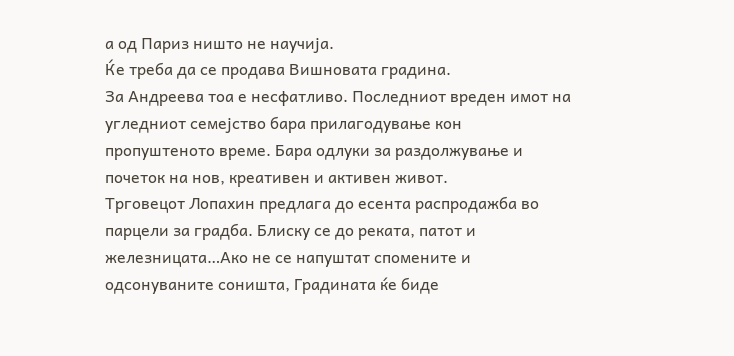а од Париз ништо не научија.
Ќе треба да се продава Вишновата градина.
За Андреева тоа е несфатливо. Последниот вреден имот на угледниот семејство бара прилагодување кон пропуштеното време. Бара одлуки за раздолжување и почеток на нов, креативен и активен живот.
Трговецот Лопахин предлага до есента распродажба во парцели за градба. Блиску се до реката, патот и железницата…Ако не се напуштат спомените и одсонуваните соништа, Градината ќе биде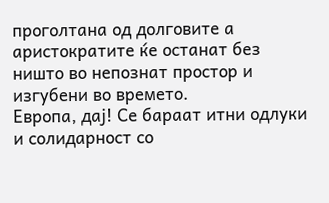проголтана од долговите а аристократите ќе останат без ништо во непознат простор и изгубени во времето.
Европа, дај! Се бараат итни одлуки и солидарност со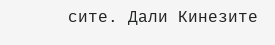сите. Дали Кинезите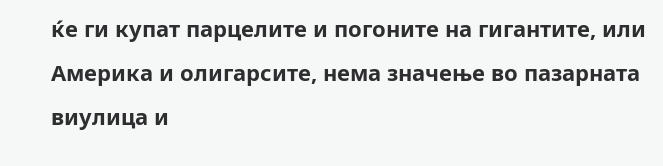ќе ги купат парцелите и погоните на гигантите, или Америка и олигарсите, нема значење во пазарната виулица и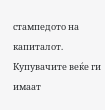стампедото на капиталот.
Купувачите веќе ги имаат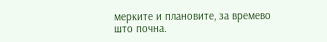мерките и плановите, за времево што почна.